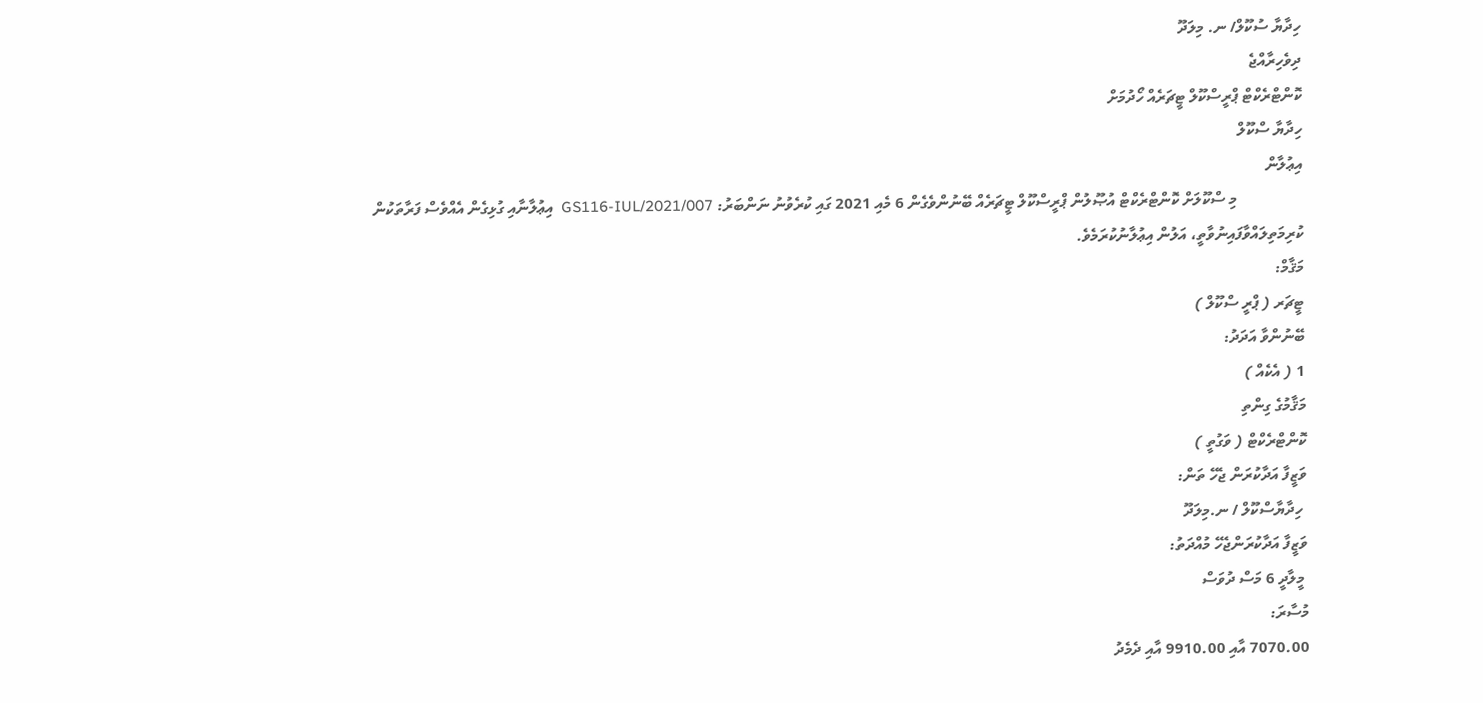ހިދާޔާ ސުކޫލް/ ނ. މިލަދޫ
ދިވެހިރާއްޖެ
ކޮންޓްރެކްޓް ޕްރީސްކޫލް ޓީޗަރެއް ހޯދުމަށް
ހިދާޔާ ސްކޫލް
އިޢުލާން
                 މި ސްކޫލަށް ކޮންޓްރެކްޓް އުޞޫލުން ޕްރީސްކޫލް ޓީޗަރެއް ބޭނުންވެގެން 6 މެއި 2021 ގައި ކުރެވުނު ނަންބަރު: GS116-IUL/2021/007  އިޢުލާނާއި ގުޅިގެން އެއްވެސް ފަރާތަކުން ކުރިމަތިލައްވާފައިނުވާތީ، އަލުން އިޢުލާނުކުރަމެވެ.
މަޤާމް:
ޓީޗަރ ( ޕްރީ ސްކޫލް )
ބޭނުންވާ އަދަދު:
1 ( އެކެއް )
މަޤާމުގެ ގިންތި
ކޮންޓްރެކްޓް ( ވަގުތީ )
ވަޒީފާ އަދާކުރަން ޖެހޭ ތަން:
 ހިދާޔާސްކޫލް / ނ.މިލަދޫ
ވަޒީފާ އަދާކުރަންޖެހޭ މުއްދަތު:
 މީލާދީ 6 މަސް ދުވަސް
މުސާރަ:
7070.00 އާއި 9910.00 އާއި ދެމެދު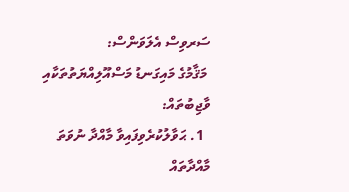ސަރވިސް އެލަވަންސް:
 މަޤާމުގެ މައިގަނޑު މަސްއޫލިއްޔަތުތަކާއި ވާޖިބުތައް:
  1. ޙަވާލުކުރެވިފައިވާ މާއްދާ ނުވަތަ މާއްދާތައް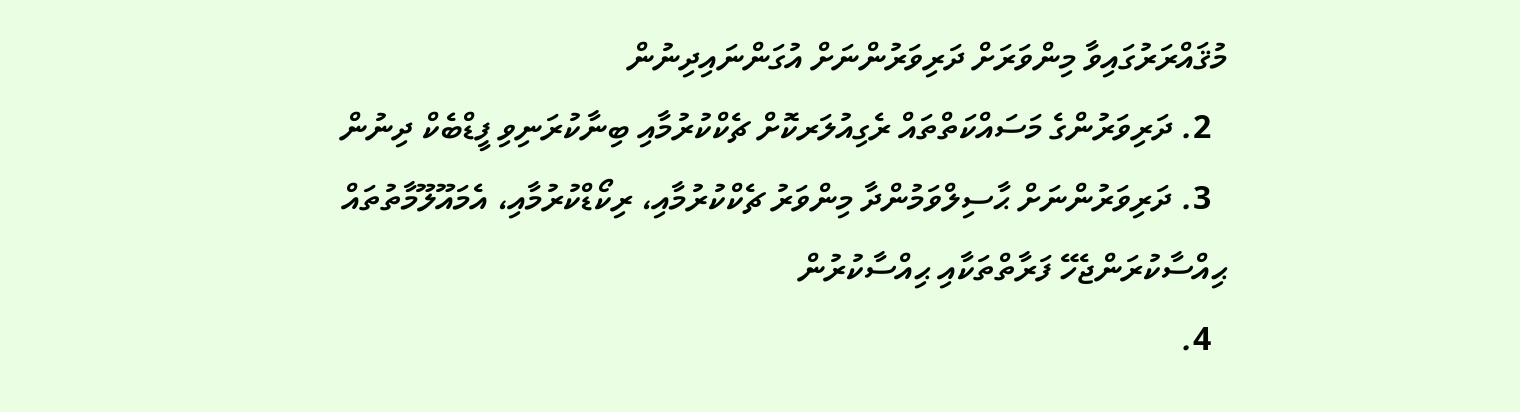މުޤައްރަރުގައިވާ މިންވަރަށް ދަރިވަރުންނަށް އުގަންނައިދިނުން
  2. ދަރިވަރުންގެ މަސައްކަތްތައް ރެގިއުލަރކޮށް ޗެކްކުރުމާއި ބިނާކުރަނިވި ފީޑްބެކް ދިނުން
  3. ދަރިވަރުންނަށް ޙާސިލްވަމުންދާ މިންވަރު ޗެކްކުރުމާއި، ރިކޯޑްކުރުމާއި، އެމައޫލޫމާތުތައް ޙިއްސާކުރަންޖެހޭ ފަރާތްތަކާއި ޙިއްސާކުރުން
  4.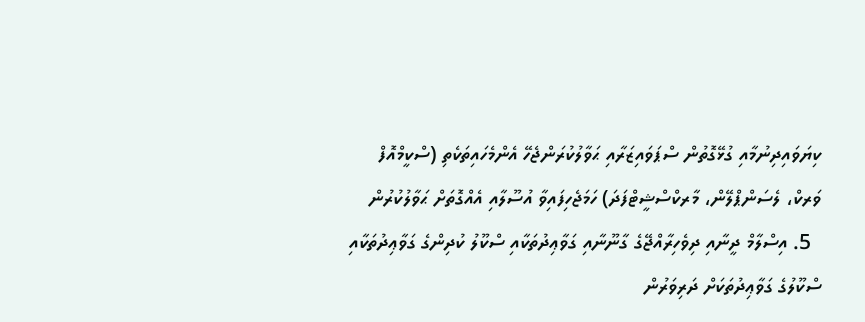ކިޔަވައިދިނުމާއި ގުޅޭގޮތުން ސްޕަވައިޒަރާއި ޙަވާލުކުރަންޖެހޭ އެންމެހައިތަކެތި (ސްކީމްއޮފް ވަރކް، ލެސަންޕްލޭން، މާރކްސްޝީޓްފަދަ) ހަމަޖެހިފައިވާ އުސޫލާއި އެއްގޮތަށް ޙަވާލުކުރުން
  5. އިސްލާމް ދީނާއި ދިވެހިރާއްޖޭގެ ގާނޫނާއި ގަވާޢިދުތަކާއި ސްކޫލު ކުދިންގެ ގަވާޢިދުތަކާއި ސްކޫލުގެ ގަވާޢިދުތަކަށް ދަރިވަރުން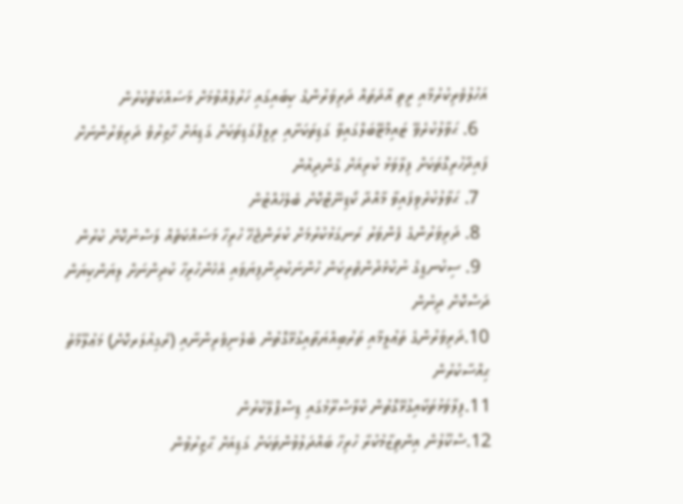އަހުލުވެރިކުރުމާއި ރީތި އާދަތައް ދަރިވަރުންގެ ކިބައިގައި ހަރުލެއްވުމަށް މަސައްކަތްކުރުން
  6. ޙަވާލުކުރެވޭ ޓައިމްޓޭބަލްގައިވާ ގަޑިތަކަށާއި ރިލީފްގަޑިތަކަށް ގަޑިއަށް ހާޒިރުވެ ދަރިވަރުންނަށް ފައިދާހުރިގޮތަކަށް ފިލާވަޅު ކުރިއަށް ގެންދިއުން
  7. ޙަވާލުކުރެވިފައިވާ މާއްދާ ކޯޑިނޭޓްކޮށް ބެލެހެއްޓުން
  8. ދަރިވަރުންގެ ފެންވަރު ރަނގަޅުކުރުމަށް ކުރަންޖެހޭ ހުރިހާ މަސައްކަތެއް ލަސްނުކޮށް ކުރުން
  9. ސިކުނޑީގެ ނުކުޅެދުންތެރިކަން ހުންނަކުދިންފިޔަވައި އެހެންހުރިހާ ކުދިންނަށް ލިޔަންކިޔަން ދަސްކޮށް ދިނުން
10.ދަރިވަރުންގެ ތަޢުލީމާއި ތަރުބިއްޔަތާއިގުޅޭގޮތުން ބެލެނިވެރިންނާއި (ރެގިއުލަރކޮށް) މަޢުލޫމާތު ޙިއްސާކުރުން
11.ފިލާވަޅުތަކާއިގުޅޭގޮތުން ކްލާސްރޫމުގައި ޑިސްޕްލޭކުރުން
12.ސްކޫލުން އިންތިޒާމުކުރާ ހުރިހާ ބައްދަލުވުންތަކަށް ގަޑިއަށް ޙާޒިރުވުން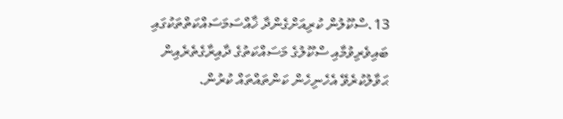13.ސްކޫލުން ކުރިއަށްގެންދާ ޚާއްސަމަސައްކަތްތަކުގައި ބައިވެރިވުމާއި ސްކޫލުގެ މަސައްކަތުގެ ދާއިރާގެތެރެއިން ޙަވާލުކުރެވޭ އެހެނިހެން ކަންތައްތައް ކުރުން.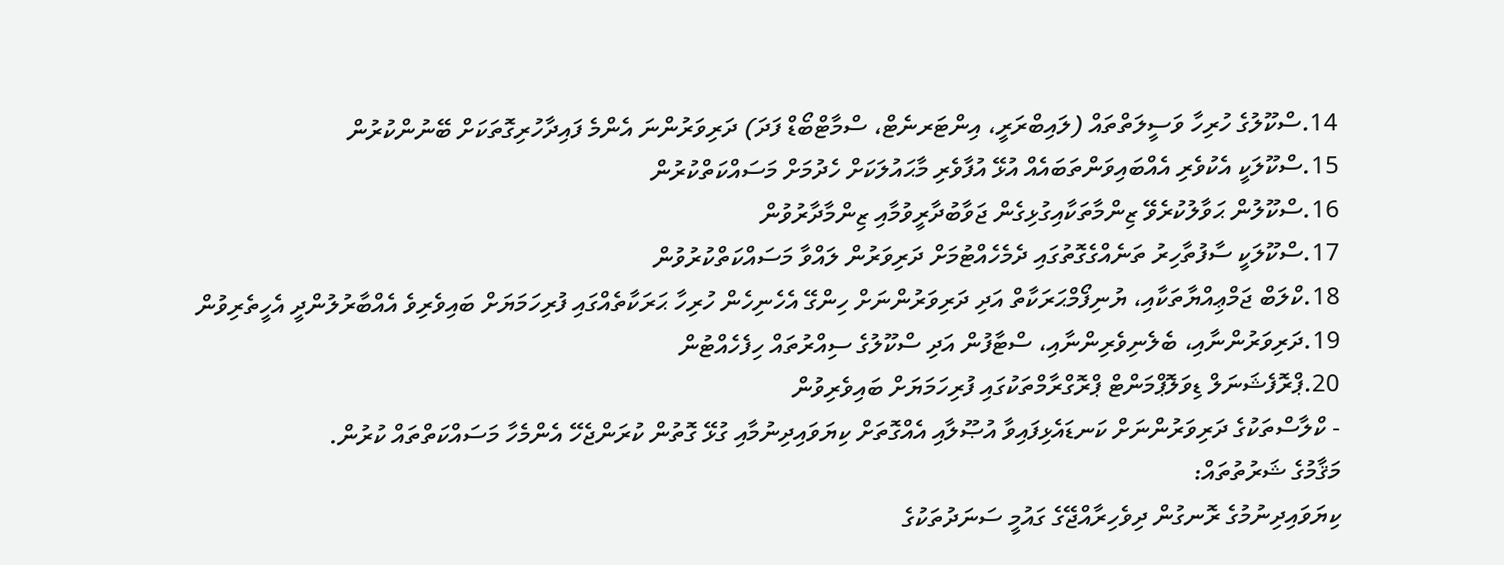14.ސްކޫލުގެ ހުރިހާ ވަސީލަތްތައް (ލައިބްރަރީ، އިންޓަރނެޓް، ސްމާޓްބޯޑް ފަދަ) ދަރިވަރުންނަ އެންމެ ފައިދާހުރިގޮތަކަށް ބޭނުންކުރުން
15.ސްކޫލަކީ އެކުވެރި އެއްބައިވަންތަބައެއް އުޅޭ އުފާވެރި މާޙައުލަކަށް ހެދުމަށް މަސައްކަތްކުރުން
16.ސްކޫލުން ޙަވާލުކުރެވޭ ޒިންމާތަކާއިގުޅިގެން ޖަވާބުދާރީވުމާއި ޒިންމާދާރުވުން
17.ސްކޫލަކީ ސާފުތާހިރު ތަނެއްގެގޮތުގައި ދެމެހެއްޓުމަށް ދަރިވަރުން ލައްވާ މަސައްކަތްކުރުވުން
18.ކްލަބް ޖަމްޢިއްޔާތަކާއި، ޔުނިފޯމްޙަރަކާތް އަދި ދަރިވަރުންނަށް ހިންގޭ އެހެނިހެން ހުރިހާ ޙަރަކާތެއްގައި ފުރިހަމަޔަށް ބައިވެރިވެ އެއްބާރުލުންދީ އެހީތެރިވުން
19.ދަރިވަރުންނާއި، ބެލެނިވެރިންނާއި، ސްޓާފުން އަދި ސްކޫލުގެ ސިއްރުތައް ހިފެހެއްޓުން
20.ޕްރޮފެޝަނަލް ޑިވަލޮޕްމަންޓް ޕްރޮގްރާމްތަކުގައި ފުރިހަމަޔަށް ބައިވެރިވުން
- ކްލާސްތަކުގެ ދަރިވަރުންނަށް ކަނޑައެޅިފައިވާ އުޞޫލާއި އެއްގޮތަށް ކިޔަވައިދިނުމާއި ގުޅޭ ގޮތުން ކުރަންޖެހޭ އެންމެހާ މަސައްކަތްތައް ކުރުން.
މަޤާމުގެ ޝަރުތުތައް:
ކިޔަވައިދިނުމުގެ ރޮނގުން ދިވެހިރާއްޖޭގެ ގައުމީ ސަނަދުތަކުގެ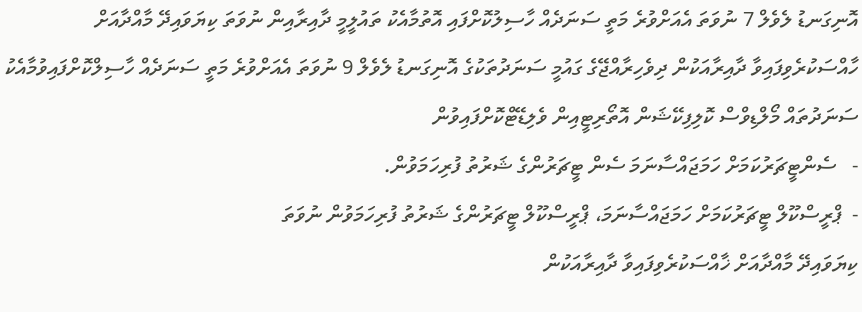އޮނިގަނޑު ލެވެލް 7 ނުވަތަ އެއަށްވުރެ މަތީ ސަނަދެއް ހާސިލުކޮށްފައި އޮތުމާއެކު ތައުލީމީ ދާއިރާއިން ނުވަތަ ކިޔަވައިދޭ މާއްދާއަށް  ހާއްސަކުރެވިފައިވާ ދާއިރާއަކުން ދިވެހިރާއްޖޭގެ ގައުމީ ސަނަދުތަކުގެ އޮނިގަނޑު ލެވެލް 9 ނުވަތަ އެއަށްވުރެ މަތީ ސަނަދެއް ހާސިލްކޮށްފައިވުމާއެކު ސަނަދުތައް މޯލްޑިވްސް ކޮލިފިކޭޝަން އޮތޯރިޓީއިން ވެލިޑޭޓްކޮށްފައިވުން
-   ސެންޓީޗަރުކަމަށް ހަމަޖައްސާނަމަ ސެން ޓީޗަރުންގެ ޝަރުތު ފުރިހަމަވުން.
-  ޕްރީސްކޫލް ޓީޗަރުކަމަށް ހަމަޖައްސާނަމަ، ޕްރީސްކޫލް ޓީޗަރުންގެ ޝަރުތު ފުރިހަމަވުން ނުވަތަ
ކިޔަވައިދޭ މާއްދާއަށް ޚާއްސަކުރެވިފައިވާ ދާއިރާއަކުން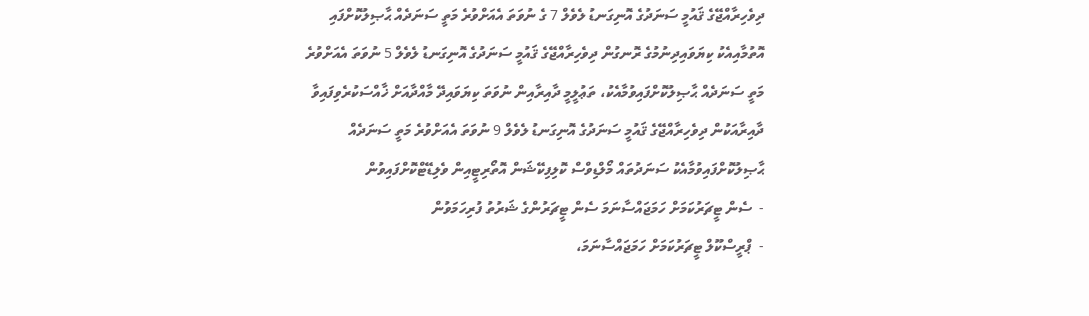ދިވެހިރާއްޖޭގެ ޤައުމީ ސަނަދުގެ އޮނިގަނޑު ލެވެލް 7 ގެ ނުވަތަ އެއަށްވުރެ މަތީ ސަނަދެއް ޙާޞިލުކޮށްފައި އޮތުމާއިއެކު ކިޔަވައިދިނުމުގެ ރޮނގުން ދިވެހިރާއްޖޭގެ ޤައުމީ ސަނަދުގެ އޮނިގަނޑު ލެވެލް 5 ނުވަތަ އެއަށްވުރެ މަތީ ސަނަދެއް ޙާޞިލުކޮށްފައިވުމާއެކު، ތަޢުލީމީ ދާއިރާއިން ނުވަތަ ކިޔަވައިދޭ މާއްދާއަށް ޚާއްސަކުރެވިފައިވާ ދާއިރާއަކުން ދިވެހިރާއްޖޭގެ ޤައުމީ ސަނަދުގެ އޮނިގަނޑު ލެވެލް 9 ނުވަތަ އެއަށްވުރެ މަތީ ސަނަދެއް ޙާޞިލުކޮށްފައިވުމާއެކު ސަނަދުތައް މޯލްޑިވްސް ކޮލިފިކޭޝަން އޮތޯރިޓީއިން ވެލިޑޭޓްކޮށްފައިވުން
-  ސެން ޓީޗަރުކަމަށް ހަމަޖައްސާނަމަ ސެން ޓީޗަރުންގެ ޝަރުތު ފުރިހަމަވުން
-  ޕްރީސްކޫލް ޓީޗަރުކަމަށް ހަމަޖައްސާނަމަ،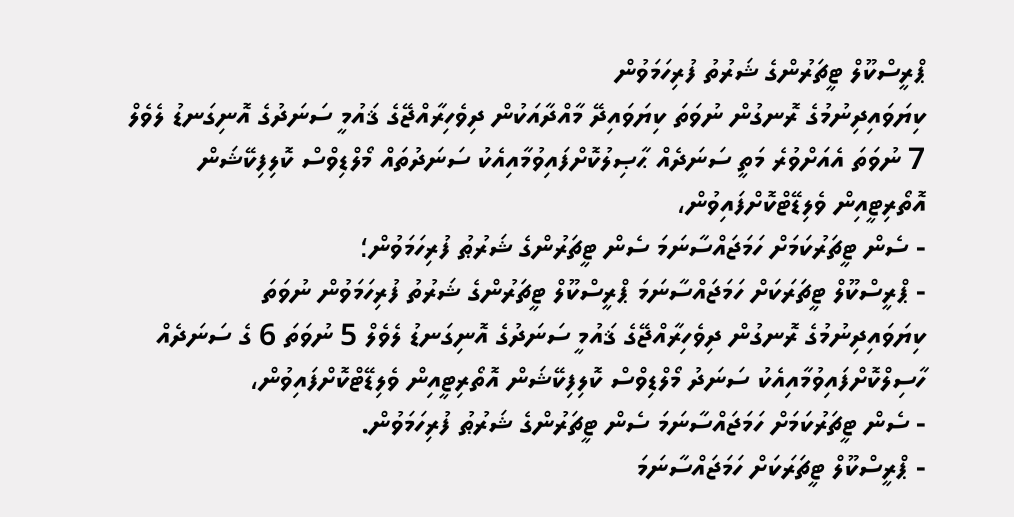ޕްރީސްކޫލް ޓީޗަރުންގެ ޝަރުތު ފުރިހަމަވުން
ކިޔަވައިދިނުމުގެ ރޮނގުން ނުވަތަ ކިޔަވައިދޭ މާއްދާއަކުން ދިވެހިރާއްޖޭގެ ޤައުމީ ސަނަދުގެ އޮނިގަނޑު ލެވެލް 7 ނުވަތަ އެއަށްވުރެ މަތީ ސަނަދެއް ޙާޞިލުކޮށްފައިވުމާއިއެކު ސަނަދުތައް މޯލްޑިވްސް ކޮލިފިކޭޝަން އޮތޯރިޓީއިން ވެލިޑޭޓްކޮށްފައިވުން،
- ސެން ޓީޗަރުކަމަށް ހަމަޖައްސާނަމަ ސެން ޓީޗަރުންގެ ޝަރުޠު ފުރިހަމަވުން؛
- ޕްރީސްކޫލް ޓީޗަރަކަށް ހަމަޖައްސާނަމަ ޕްރީސްކޫލް ޓީޗަރުންގެ ޝަރުތު ފުރިހަމަވުން ނުވަތަ
ކިޔަވައިދިނުމުގެ ރޮނގުން ދިވެހިރާއްޖޭގެ ޤައުމީ ސަނަދުގެ އޮނިގަނޑު ލެވެލް 5 ނުވަތަ 6 ގެ ސަނަދެއް ހާސިލްކޮށްފައިވުމާއިއެކު ސަނަދު މޯލްޑިވްސް ކޮލިފިކޭޝަން އޮތޯރިޓީއިން ވެލިޑޭޓްކޮށްފައިވުން،
- ސެން ޓީޗަރުކަމަށް ހަމަޖައްސާނަމަ ސެން ޓީޗަރުންގެ ޝަރުޠު ފުރިހަމަވުން.
- ޕްރީސްކޫލް ޓީޗަރަކަށް ހަމަޖައްސާނަމަ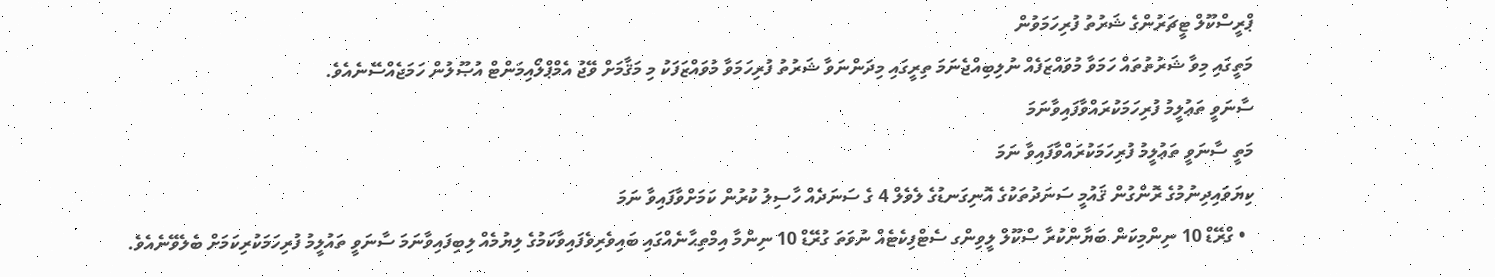ޕްރީސްކޫލް ޓީޗަރުންގެ ޝަރުތު ފުރިހަމަވުން
މަތީގައި މިވާ ޝަރުތުތައް ހަމަވާ މުވައްޒަފެއް ނުލިބިއްޖެނަމަ ތިރީގައި މިދަންނަވާ ޝަރުތު ފުރިހަމަވާ މުވައްޒަފަކު މި މަޤާމަށް ވޭޖު އެމްޕްލޯއިމަންޓް އުޞޫލުން ހަމަޖެއްސޭނެއެވެ.
ސާނަވީ ތަޢުލީމު ފުރިހަމަކުރައްވާފައިވާނަމަ
މަތީ ސާނަވީ ތަޢުލީމު ފުރިހަމަކުރައްވާފައިވާ ނަމަ
ކިޔަވައިދިނުމުގެ ރޮންގުން ޤައުމީ ސަނަދުތަކުގެ އޮނިގަނޑުގެ ލެވެލް 4 ގެ ސަނަދެއް ހާސިލު ކުރުން ކަމަށްވާފައިވާ ނަމަ
  • ގްރޭޑް 10 ނިންމިކަން ބަޔާންކުރާ ސްކޫލް ލީވިންގ ސެޓްފިކެޓެއް ނުވަތަ ގުރޭޑް 10 ނިންމާ އިމްތިޙާނެއްގައި ބައިވެރިވެފައިވާކަމުގެ ލިޔުމެއް ލިބިފައިވާނަމަ ސާނަވީ ތައުލީމު ފުރިހަމަކުރިކަމަށް ބެލެވޭނެއެވެ.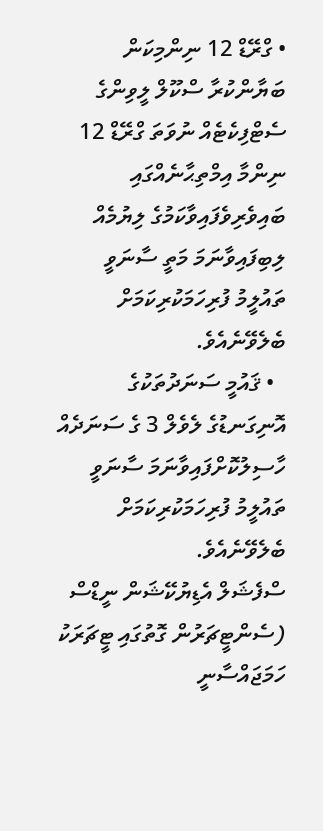• ގްރޭޑް 12 ނިންމިކަން ބަޔާންކުރާ ސްކޫލް ލީވިންގެ ސެޓްފިކެޓެއް ނުވަތަ ގްރޭޑް 12 ނިންމާ އިމްތިޙާނެއްގައި ބައިވެރިވެފައިވާކަމުގެ ލިޔުމެއް ލިބިފައިވާނަމަ މަތީ ސާނަވީ ތައުލީމު ފުރިހަމަކުރިކަމަށް ބެލެވޭނެއެވެ.
  • ޤައުމީ ސަނަދުތަކުގެ އޮނިގަނޑުގެ ލެވެލް 3 ގެ ސަނަދެއް ހާސިލުކޮށްފައިވާނަމަ ސާނަވީ ތައުލީމު ފުރިހަމަކުރިކަމަށް ބެލެވޭނެއެވެ.
ސްފެޝަލް އެޑިޔުކޭޝަން ނީޑްސް (ސެންޓީޗަރުން ގޮތުގައި ޓީޗަރަކު ހަމަޖައްސާނީ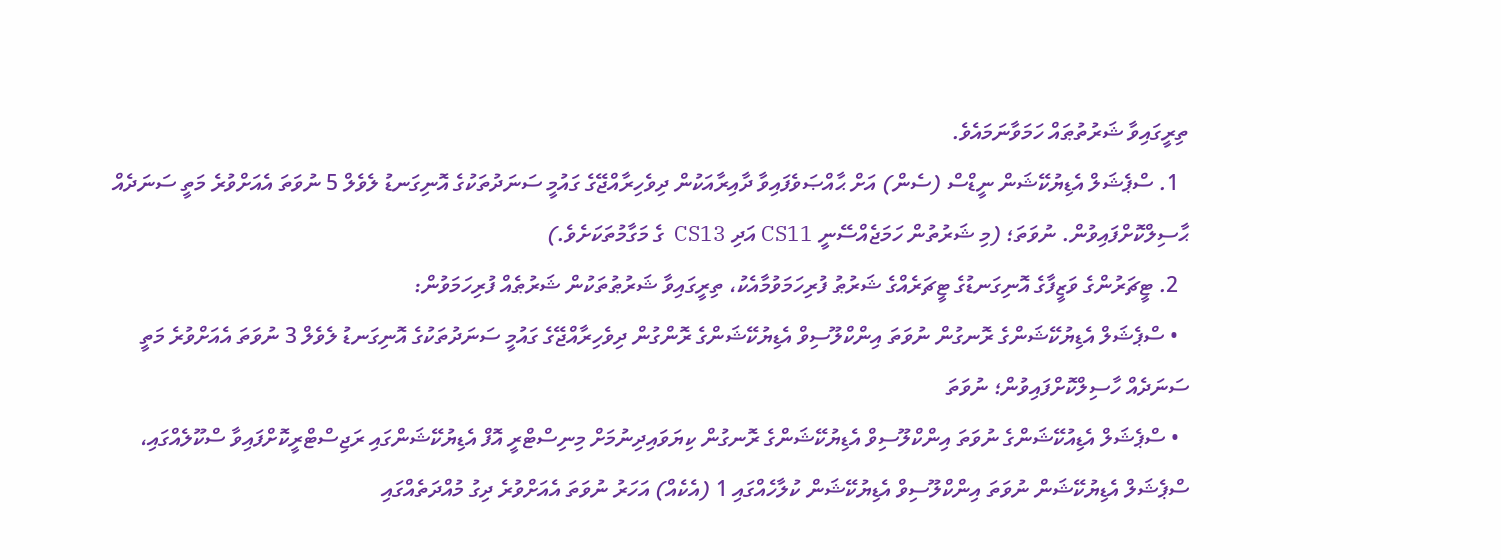ތިރީގައިވާ ޝަރުތުޠައް ހަމަވާނަމައެވެ.
  1. ސްޕެޝަލް އެޑިޔުކޭޝަން ނީޑްސް (ސެން) އަށް ޙާއްޞަވެފައިވާ ދާއިރާއަކުން ދިވެހިރާއްޖޭގެ ގައުމީ ސަނަދުތަކުގެ އޮނިގަނޑު ލެވެލް 5 ނުވަތަ އެއަށްވުރެ މަތީ ސަނަދެއް ޙާސިލްކޮށްފައިވުން. ނުވަތަ؛ (މި ޝަރުތުން ހަމަޖެއްސޭނީ CS11 އަދި CS13  ގެ މަގާމުތަކަށެވެ.)
  2. ޓީޗަރުންގެ ވަޒީފާގެ އޮނިގަނޑުގެ ޓީޗަރެއްގެ ޝަރުޠު ފުރިހަމަވުމާއެކު، ތިރީގައިވާ ޝަރުޠުތަކުން ޝަރުޠެއް ފުރިހަމަވުން:
  • ސްޕެޝަލް އެޑިޔުކޭޝަންގެ ރޮނގުން ނުވަތަ އިންކްލޫސިވް އެޑިޔުކޭޝަންގެ ރޮންގުން ދިވެހިރާއްޖޭގެ ގައުމީ ސަނަދުތަކުގެ އޮނިގަނޑު ލެވެލް 3 ނުވަތަ އެއަށްވުރެ މަތީ ސަނަދެއް ހާސިލްކޮށްފައިވުން؛ ނުވަތަ
  • ސްޕެޝަލް އެޑިއުކޭޝަންގެ ނުވަތަ އިންކްލޫސިވް އެޑިޔުކޭޝަންގެ ރޮނގުން ކިޔަވައިދިނުމަށް މިނިސްޓްރީ އޮފް އެޑިޔުކޭޝަންގައި ރަޖިސްޓްރީކޮށްފައިވާ ސްކޫލެއްގައި، ސްޕެޝަލް އެޑިޔުކޭޝަން ނުވަތަ އިންކްލޫސިވް އެޑިޔުކޭޝަން ކުލާހެއްގައި 1 (އެކެއް) އަހަރު ނުވަތަ އެއަށްވުރެ ދިގު މުއްދަތެއްގައި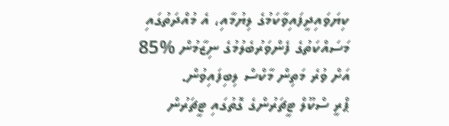ކިޔަވައިދީފައިވާކަމުގެ ލިޔުމާއި، އެ މުއްދަތުގައި މަސައްކަތުގެ ފެންވަރުބެލުމުގެ ނިޒާމުން %85 އަށް ވުރެ މަތިން މާކްސް ލިބިފައިވުން.
ޕްރީ ސްކޫލް ޓީޗަރުންގެ ގޮތުގައި ޓީޗަރުން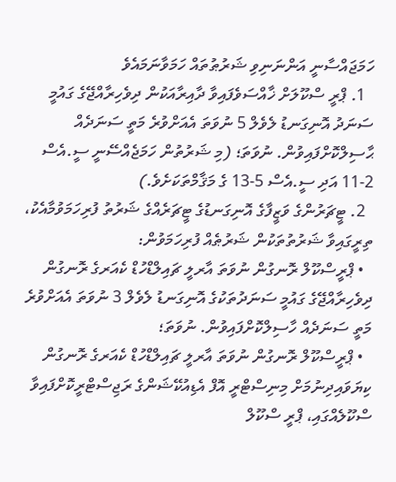ހަމަޖައްސާނީ އަންނަނިވި ޝަރުޠުތައް ހަމަވާނަމައެވެ
  1. ޕްރީ ސްކޫލަށް ޚާއްސަވެފައިވާ ދާއިރާއަކުން ދިވެހިރާއްޖޭގެ ގައުމީ ސަނަދު އޮނިގަނޑު ލެވެލް 5 ނުވަތަ އެއަށްވުރެ މަތީ ސަނަދެއް ޙާސިލްކޮށްފައިވުން. ނުވަތަ؛ (މި ޝަރުތުން ހަމަޖެއްސޭނީ ސީ.އެސް 2-11 އަދި ސީ.އެސް 5-13 ގެ މަޤާމްތަކަށެވެ.)
  2. ޓީޗަރުންގެ ވަޒީފާގެ އޮނިގަނޑުގެ ޓީޗަރެއްގެ ޝަރުތު ފުރިހަމަވުމާއެކު، ތިރީގައިވާ ޝަރުތުތަކުން ޝަރުޠެއް ފުރިހަމަވުން:
  • ޕްރީސްކޫލް ރޮނގުން ނުވަތަ އާރލީ ޗައިލްޑްހުޑް ކެއަރގެ ރޮނގުން ދިވެހިރާއްޖޭގެ ގައުމީ ސަނަދުތަކުގެ އޮނިގަނޑު ލެވެލް 3 ނުވަތަ އެއަށްވުރެ މަތީ ސަނަދެއް ހާސިލްކޮށްފައިވުން. ނުވަތަ؛
  • ޕްރީސްކޫލް ރޮނގުން ނުވަތަ އާރލީ ޗައިލްޑްހުޑް ކެއަރގެ ރޮނގުން ކިޔަވައިދިނުމަށް މިނިސްޓްރީ އޮފް އެޑިއުކޭޝަންގެ ރަޖިސްޓްރީކޮށްފައިވާ ސްކޫލެއްގައި، ޕްރީ ސްކޫލް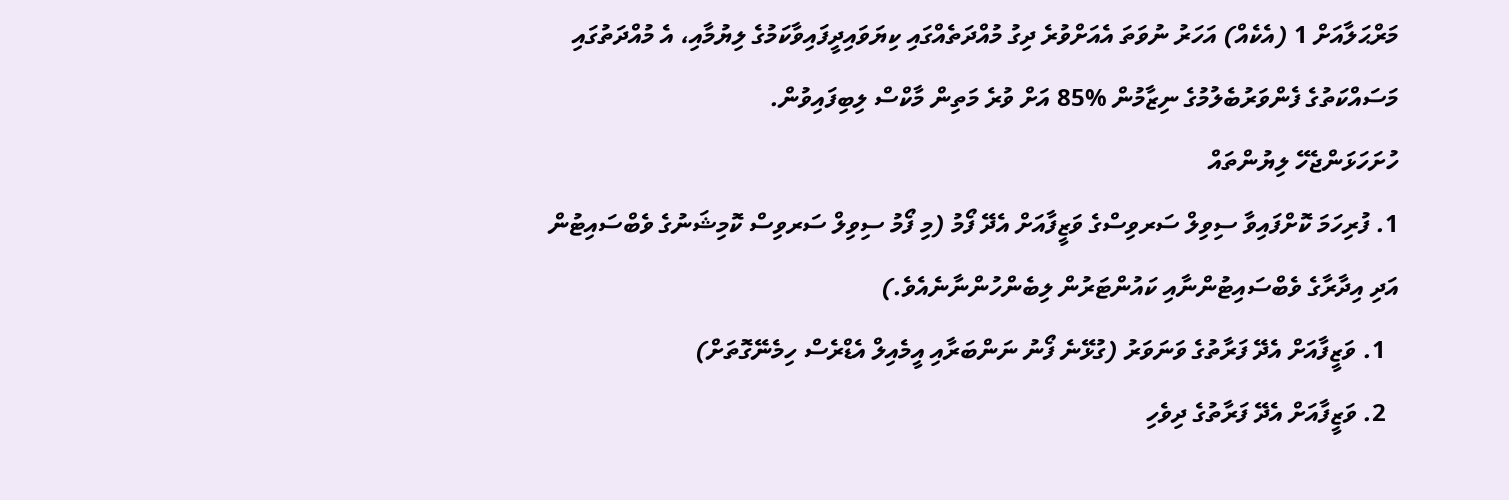މަރްޙަލާއަށް 1 (އެކެއް) އަހަރު ނުވަތަ އެއަށްވުރެ ދިގު މުއްދަތެއްގައި ކިޔަވައިދީފައިވާކަމުގެ ލިޔުމާއި، އެ މުއްދަތުގައި މަސައްކަތުގެ ފެންވަރުބެލުމުގެ ނިޒާމުން %85 އަށް ވުރެ މަތިން މާކްސް ލިބިފައިވުން.
ހުށަހަޅަންޖެހޭ ލިޔުންތައް
1. ފުރިހަމަ ކޮށްފައިވާ ސިވިލް ސަރވިސްގެ ވަޒީފާއަށް އެދޭ ފޯމު (މި ފޯމު ސިވިލް ސަރވިސް ކޮމިޝަނުގެ ވެބްސައިޓުން އަދި އިދާރާގެ ވެބްސައިޓުންނާއި ކައުންޓަރުން ލިބެންހުންނާނެއެވެ.)
  1. ވަޒީފާއަށް އެދޭ ފަރާތުގެ ވަނަވަރު (ގުޅޭނެ ފޯނު ނަންބަރާއި އީމެއިލް އެޑްރެސް ހިމެނޭގޮތަށް)
  2. ވަޒީފާއަށް އެދޭ ފަރާތުގެ ދިވެހި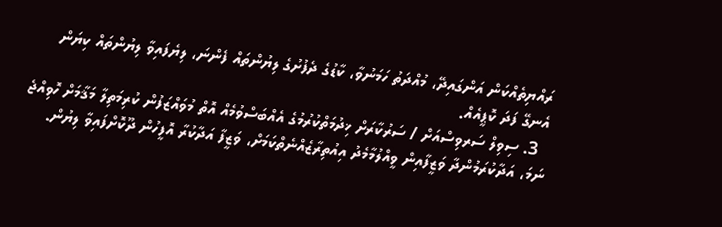ރައްޔިތެއްކަން އަންގައިދޭ، މުއްދަތު ހަމަނުވާ، ކާޑުގެ ދެފުށުގެ ލިޔުންތައް ފެންނަ، ލިޔެފައިވާ ލިޔުންތައް ކިޔަން އެނގޭ ފަދަ ކޮޕީއެއް.
  3. ސިވިލް ސަރވިސްއަށް / ސަރުކާރަށް ޚިދުމަތްކުރުމުގެ އެއްބަސްވުމެއް އޮތް މުވައްޒަފުން ކުރިމަތިލާ މަޤާމަށް ހޮވިއްޖެ ނަމަ، އަދާކުރަމުންދާ ވަޒީފާއިން ވީއްލުމާމެދު އިއުތިރާޒެއްނެތްކަމަށް، ވަޒީފާ އަދާކުރާ އޮފީހުން ދޫކޮށްފައިވާ ލިޔުން.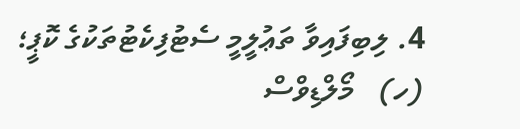4. ލިބިފައިވާ ތަޢުލީމީ ސެޓުފިކެޓުތަކުގެ ކޮޕީ؛
(ހ)   މޯލްޑިވްސް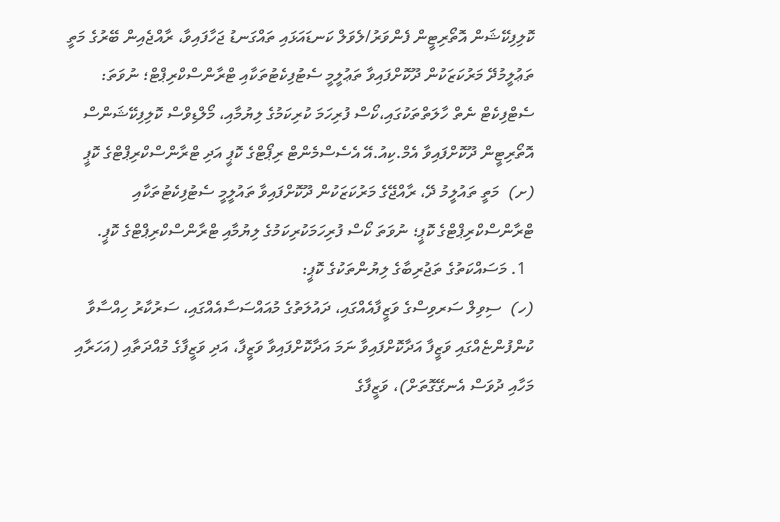ކޮލިފިކޭޝަން އޮތޯރިޓީން ފެންވަރު/ލެވަލް ކަނޑައަޅައި ތައްގަނޑު ޖަހާފައިވާ، ރާއްޖެއިން ބޭރުގެ މަތީ ތަޢުލީމުދޭ މަރުކަޒަކުން ދޫކޮށްފައިވާ ތަޢުލީމީ ސެޓުފިކެޓުތަކާއި ޓްރާންސްކްރިޕްޓް؛ ނުވަތަ: ސެޓްފިކެޓް ނެތް ހާލަތްތަކުގައި،ކޯސް ފުރިހަމަ ކުރިކަމުގެ ލިޔުމާއި، މޯލްޑިވްސް ކޮލިފިކޭޝަންސް އޮތޯރިޓީން ދޫކޮށްފައިވާ އެމް.ކިއު.އޭ އެސެސްމެންޓް ރިޕޯޓްގެ ކޮޕީ އަދި ޓްރާންސްކްރިޕްޓްގެ ކޮޕީ
(ށ)  މަތީ ތައުލީމު ދޭ، ރާއްޖޭގެ މަރުކަޒަކުން ދޫކޮށްފައިވާ ތައުލީމީ ސެޓުފިކެޓުތަކާއި ޓްރާންސްކްރިޕްޓްގެ ކޮޕީ؛ ނުވަތަ ކޯސް ފުރިހަމަކުރިކަމުގެ ލިޔުމާއި ޓްރާންސްކްރިޕްޓްގެ ކޮޕީ.
  1. މަސައްކަތުގެ ތަޖުރިބާގެ ލިޔުންތަކުގެ ކޮޕީ:
(ހ)  ސިވިލް ސަރވިސްގެ ވަޒީފާއެއްގައި، ދައުލަތުގެ މުއައްސަސާއެއްގައި، ސަރުކާރު ހިއްސާވާ ކުންފުންޏެއްގައި ވަޒީފާ އަދާކޮށްފައިވާ ނަމަ އަދާކޮށްފައިވާ ވަޒީފާ، އަދި ވަޒީފާގެ މުއްދަތާއި (އަހަރާއި މަހާއި ދުވަސް އެނގޭގޮތަށް)، ވަޒީފާގެ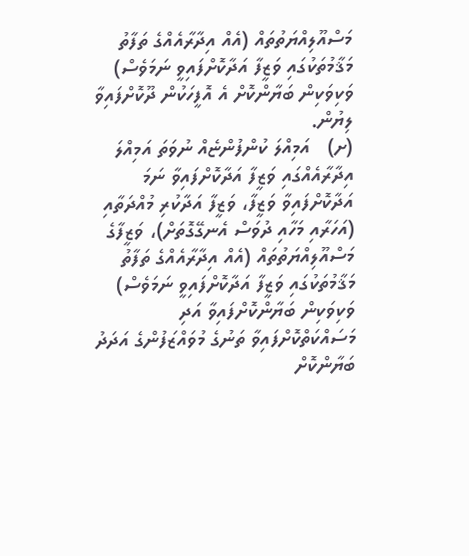މަސްއޫލިއްޔަތުތައް (އެއް އިދާރާއެއްގެ ތަފާތު މަޤާމުތަކުގައި ވަޒީފާ އަދާކޮށްފައިވީ ނަމަވެސް) ވަކިވަކިން ބަޔާންކޮށް އެ އޮފީހަކުން ދޫކޮށްފައިވާ ލިޔުން.
(ށ)   އަމިއްލަ ކުންފުންޏެއް ނުވަތަ އަމިއްލަ އިދާރާއެއްގައި ވަޒީފާ އަދާކޮށްފައިވާ ނަމަ އަދާކޮށްފައިވާ ވަޒީފާ، ވަޒީފާ އަދާކުރި މުއްދަތާއި (އަހަރާއި މަހާއި ދުވަސް އެނގޭގޮތަށް)، ވަޒީފާގެ މަސްއޫލިއްޔަތުތައް (އެއް އިދާރާއެއްގެ ތަފާތު މަޤާމުތަކުގައި ވަޒީފާ އަދާކޮށްފައިވީ ނަމަވެސް) ވަކިވަކިން ބަޔާންކޮށްފައިވާ އަދި މަސައްކަތްކޮށްފައިވާ ތަނުގެ މުވައްޒަފުންގެ އަދަދު ބަޔާންކޮށް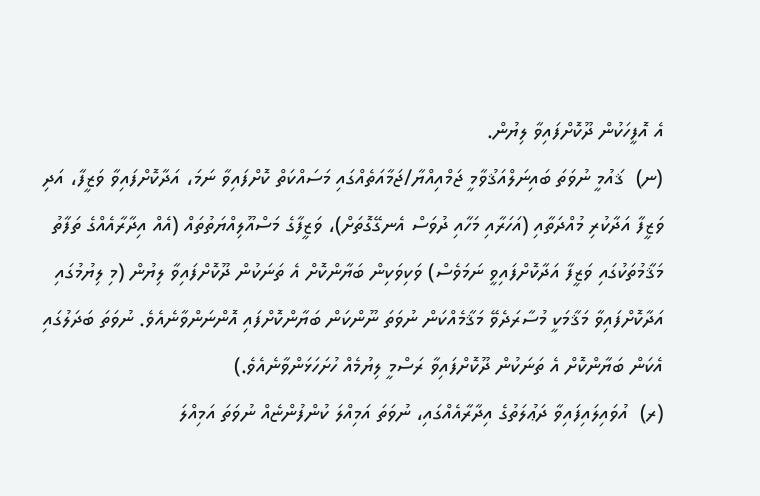އެ އޮފީހަކުން ދޫކޮށްފައިވާ ލިޔުން.
(ނ)  ޤައުމީ ނުވަތަ ބައިނަލްއަޤުވާމީ ޖަމްއިއްޔާ/ޖަމާއަތެއްގައި މަސައްކަތް ކޮށްފައިވާ ނަމަ، އަދާކޮށްފައިވާ ވަޒީފާ، އަދި ވަޒީފާ އަދާކުރި މުއްދަތާއި (އަހަރާއި މަހާއި ދުވަސް އެނގޭގޮތަށް)، ވަޒީފާގެ މަސްއޫލިއްޔަތުތައް (އެއް އިދާރާއެއްގެ ތަފާތު މަޤާމުތަކުގައި ވަޒީފާ އަދާކޮށްފައިވީ ނަމަވެސް) ވަކިވަކިން ބަޔާންކޮށް އެ ތަނަކުން ދޫކޮށްފައިވާ ލިޔުން (މި ލިޔުމުގައި އަދާކޮށްފައިވާ މަޤާމަކީ މުސާރަދެވޭ މަޤާމެއްކަން ނުވަތަ ނޫންކަން ބަޔާންކޮށްފައި އޮންނަންވާނެއެވެ. ނުވަތަ ބަދަލުގައި އެކަން ބަޔާންކޮށް އެ ތަނަކުން ދޫކޮށްފައިވާ ރަސްމީ ލިޔުމެއް ހުށަހަޅަންވާނެއެވެ.)
(ރ)  އުވައިލައިފައިވާ ދަޢުލަތުގެ އިދާރާއެއްގައި، ނުވަތަ އަމިއްލަ ކުންފުންޏެއް ނުވަތަ އަމިއްލަ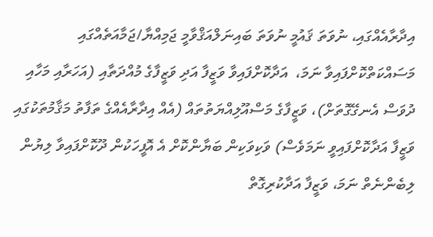އިދާރާއެއްގައި، ނުވަތަ ޤައުމީ ނުވަތަ ބައިނަލްއަޤްވާމީ ޖަމިއްޔާ/ޖަމާއަތެއްގައި މަސައްކަތްކޮށްފައިވާ ނަމަ،  އަދާކޮށްފައިވާ ވަޒީފާ އަދި ވަޒީފާގެ މުއްދަތާއި (އަހަރާއި މަހާއި ދުވަސް އެނގޭގޮތަށް)، ވަޒީފާގެ މަސްއޫލިއްޔަތުތައް (އެއް އިދާރާއެއްގެ ތަފާތު މަޤާމުތަކުގައި ވަޒީފާ އަދާކޮށްފައިވީ ނަމަވެސް) ވަކިވަކިން ބަޔާންކޮށް އެ އޮފީހަކުން ދޫކޮށްފައިވާ ލިޔުން ލިބެންނެތް ނަމަ، ވަޒީފާ އަދާކުރިގޮތް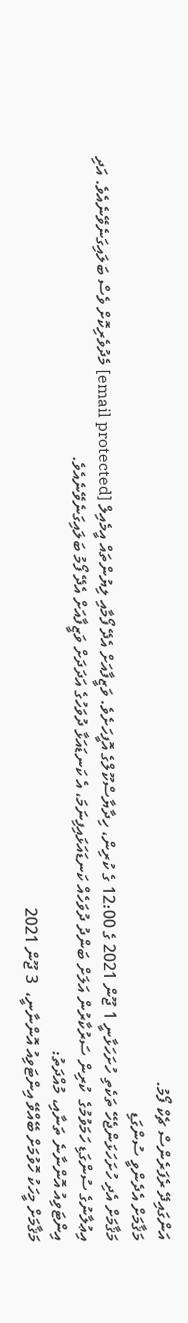އަންގައިދޭ ރެފަރެންސް ޗެކް ފޯމު.
މަޤާމަށް އެދެންވީ ސުންގަޑި
މަޤާމަށް އެދި ހުށަހަޅަންޖެހޭ ތަކެތި ހުށަހަޅާނީ 1 ޖޫން 2021 ގެ 12:00 ގެ ކުރިން، ހިދާޔާސްކޫލްގެ އޮފީހަށެވެ. ވަޒީފާއަށް އެދޭ ފޯމާއި ލިޔުންތައް އީމެއިލް [email protected] މެދުވެރިކޮށް ވެސް ބަލައިގަނެވޭނެއެވެ. އަދި އިޢުލާނުގެ ސުންގަޑި ހަމަވުމުގެ  ކުރިން ސަރުކާރުން އަލަށް ބަންދު ދުވަހެއް ކަނޑައަޅައިފިނަމަ، އެ ކަނޑައަޅާ ދުވަހުގެ އަދަދަށް ވަޒީފާއަށް އެދޭ ފޯމު ބަލައިގަނެވޭނެއެވެ.
އިންޓަވިއު އޮންނާނެ ތަނާއި، މުއްދަތު:
މަޤާމަށް މީހަކު ހޮވުމަށް ބޭއްވޭ އިންޓަވިއު އޮންނާނީ،  3 ޖޫން 2021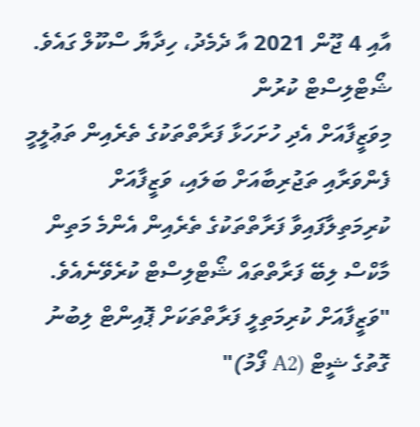އާއި 4 ޖޫން 2021 އާ ދެމެދު، ހިދާޔާ ސްކޫލް ގައެވެ.
ޝޯޓްލިސްޓް ކުރުން
މިވަޒީފާއަށް އެދި ހުށަހަޅާ ފަރާތްތަކުގެ ތެރެއިން ތަޢުލީމީ ފެންވަރާއި ތަޖުރިބާއަށް ބަލައި، ވަޒީފާއަށް ކުރިމަތިލާފައިވާ ފަރާތްތަކުގެ ތެރެއިން އެންމެ މަތިން މާކްސް ލިބޭ ފަރާތްތައް ޝޯޓްލިސްޓް ކުރެވޭނެއެވެ.
"ވަޒީފާއަށް ކުރިމަތިލީ ފަރާތްތަކަށް ޕޮއިންޓް ލިބުނު ގޮތުގެ ޝީޓް (A2 ފޯމު)"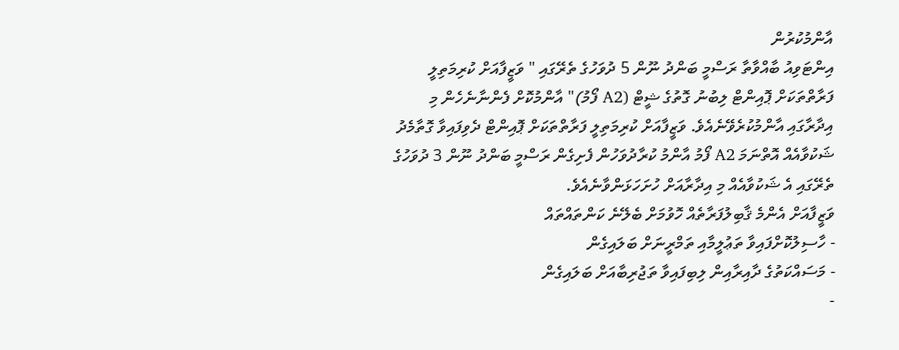އާންމުކުރުން
އިންޓަވިއު ބާއްވާތާ ރަސްމީ ބަންދު ނޫން 5 ދުވަހުގެ ތެރޭގައި " ވަޒީފާއަށް ކުރިމަތިލީ ފަރާތްތަކަށް ޕޮއިންޓް ލިބުނު ގޮތުގެ ޝީޓް (A2 ފޯމު)" އާންމުކޮށް ފެންނާނެހެން މި އިދާރާގައި އާންމުކުރެވޭނެއެވެ. ވަޒީފާއަށް ކުރިމަތިލީ ފަރާތްތަކަށް ޕޮއިންޓް ދެވިފައިވާ ގޮތާމެދު ޝަކުވާއެއް އޮތްނަމަ A2 ފޯމު އާންމު ކުރާދުވަހުން ފެށިގެން ރަސްމީ ބަންދު ނޫން 3 ދުވަހުގެ ތެރޭގައި އެ ޝަކުވާއެއް މި އިދާރާއަށް ހުށަހަޅަންވާނެއެވެ.
ވަޒީފާއަށް އެންމެ ޤާބިލުފަރާތެއް ހޮވުމަށް ބެލޭނެ ކަންތައްތައް
- ހާސިލުކޮށްފައިވާ ތަޢުލީމާއި ތަމްރީނަށް ބަލައިގެން
- މަސައްކަތުގެ ދާއިރާއިން ލިބިފައިވާ ތަޖުރިބާއަށް ބަލައިގެން
-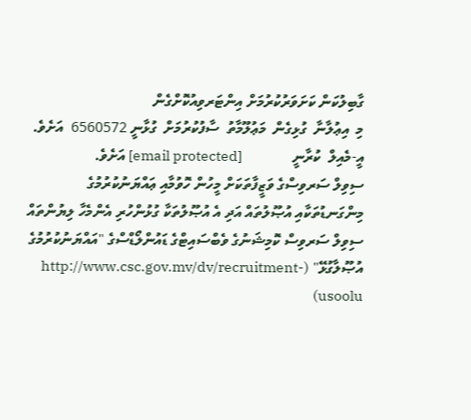ގާބިލުކަން ކަށަވަރުކުރުމަށް އިންޓަރވިއުކޮށްގެން
މި  އިޢުލާނާ  ގުޅިގެން  މަޢުލޫމާތު  ސާފުކުރުމަށް  ގުޅާނީ 6560572  އަށެވެ.  އީ-މެއިލް  ކުރާނީ              [email protected] އަށެވެ.
ސިވިލް ސަރވިސްގެ ވަޒީފާތަކަށް މީހުން ހޮވުމާއި ޢައްޔަނުކުރުމުގެ މިންގަނޑުތަކާއި އުޞޫލުތައް އަދި އެ އުޞޫލުތަކާ ގުޅުންހުރި އެންމެހާ ލިޔުންތައް ސިވިލް ސަރވިސް ކޮމިޝަނުގެ ވެބްސައިޓްގެ ޑައުންލޯޑްސްގެ "އައްޔަނުކުރުމުގެ އުޞޫލާގުޅޭ" (http://www.csc.gov.mv/dv/recruitment-usoolu)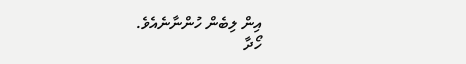އިން ލިބެން ހުންނާނެއެވެ.
ހޯދާ